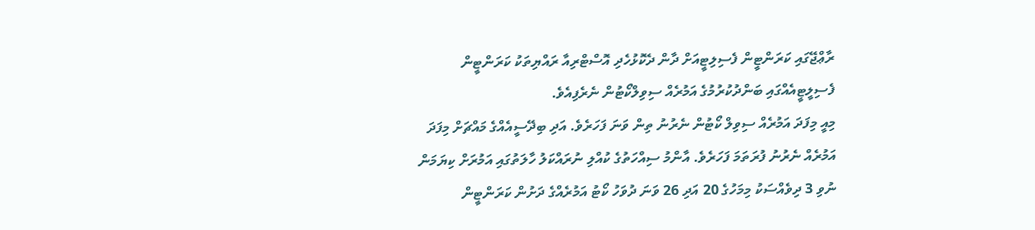ރާޢްޖޭގައި ކަރަންޓީން ފެސިލިޓީއަށް ދާން ދެކޮޅުހެދި އޮސްޓްރިއާ ރައްޔިތަކު ކަރަންޓީން ފެސިލީޓީއެއްގައި ބަންދުކުރުމުގެ އަމުރެއް ސިވިލްކޯޓުން ނެރެފިއެވެ.
މިއީ މިފަދަ އަމުރެއް ސިވިލް ކޯޓުން ނެރުނު ތިން ވަނަ ފަހަރެވެ. އަދި ބިދޭސީއެއްގެ މައްޗަށް މިފަދަ އަމުރެއް ނެރުނު ފުރަތަމަ ފަހަރެވެ. އާންމު ސިއްހަތުގެ ކުއްލި ނުރައްކަލު ހާލަތުގައި އަމުރަށް ކިޔަމަން ނުވި 3 ދިވެއްސަކު މިމަހުގެ 20 އަދި 26 ވަނަ ދުވަހު ކޯޓު އަމުރެއްގެ ދަށުން ކަރަންޓީން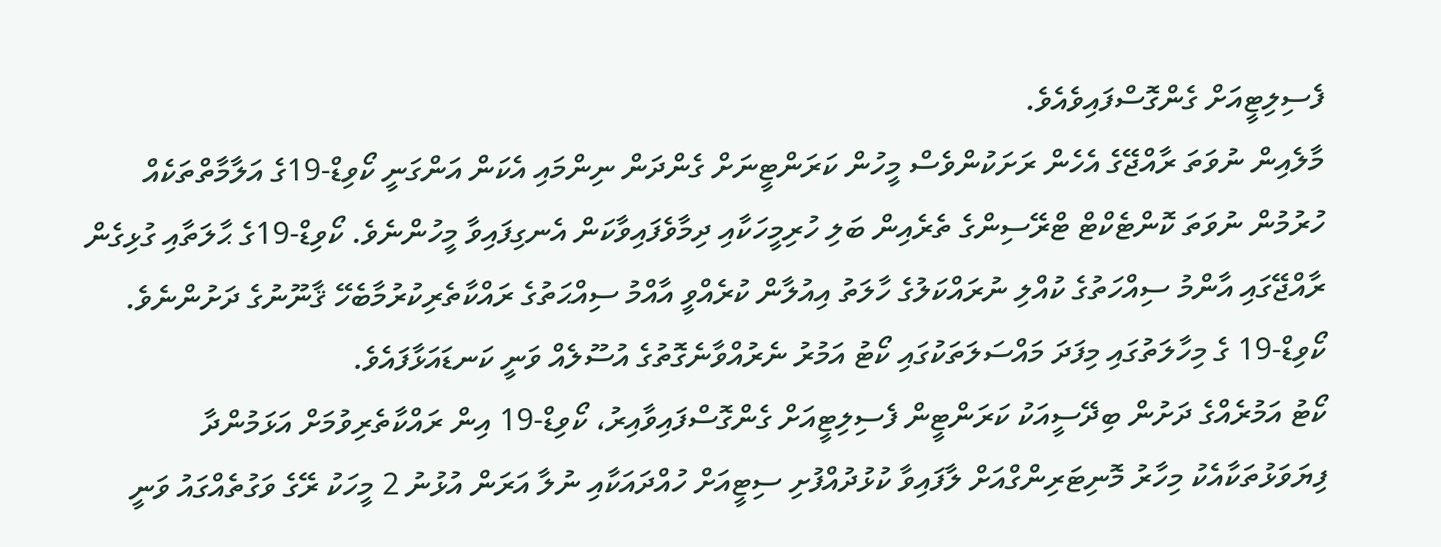ފެސިލިޓީއަށް ގެންގޮސްފައިވެއެވެ.
މާލެއިން ނުވަތަ ރާއްޖޭގެ އެހެން ރަށަކުންވެސް މީހުން ކަރަންޓީނަށް ގެންދަން ނިންމައި އެކަން އަންގަނީ ކޯވިޑް-19ގެ އަލާމާތްތަކެއް ހުރުމުން ނުވަތަ ކޮންޓެކްޓް ޓްރޭސިންގެ ތެރެއިން ބަލި ހުރިމީހަކާއި ދިމާވެފައިވާކަން އެނގިފައިވާ މީހުންނެވެ. ކޯވިޑް-19ގެ ޙާލަތާއި ގުޅިގެން ރާއްޖޭގައި އާންމު ސިއްހަތުގެ ކުއްލި ނުރައްކަލުގެ ހާލަތު އިއުލާން ކުރެއްވީ އާއްމު ސިއްޙަތުގެ ރައްކާތެރިކުރުމާބެހޭ ޤާނޫނުގެ ދަށުންނެވެ. ކޯވިޑް-19 ގެ މިހާލަތުގައި މިފަދަ މައްސަލަތަކުގައި ކޯޓު އަމުރު ނެރުއްވާނެގޮތުގެ އުސޫލެއް ވަނީ ކަނޑައަޅާފައެވެ.
ކޯޓު އަމުރެއްގެ ދަށުން ބިދޭސީއަކު ކަރަންޓީން ފެސިލިޓީއަށް ގެންގޮސްފައިވާއިރު، ކޯވިޑް-19 އިން ރައްކާތެރިވުމަށް އަޅަމުންދާ ފިޔަވަޅުތަކާއެކު މިހާރު މޮނިޓަރިންގްއަށް ލާފައިވާ ކުޅުދުއްފުށި ސިޓީއަށް ހުއްދައަކާއި ނުލާ އަރަން އުޅުނު 2 މީހަކު ރޭގެ ވަގުތެއްގައު ވަނީ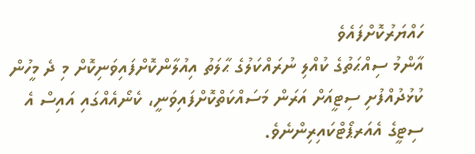ހައްޔަރުކޮށްފައެވެ
އާންމު ސިއްޙަތުގެ ކުއްލި ނުރައްކަލުގެ ޙާލަތު އިއުލާންކޮށްފައިވަނިކޮށް މި ދެ މީހުން ކުޅުދުއްފުށި ސިޓީއަށް އަރަން މަސައްކަތްކޮށްފައިވަނީ، ކެނޯއެއްގައި އައިސް އެ ސިޓީގެ އެއަރޕޯޓްކައިރިންނެވެ.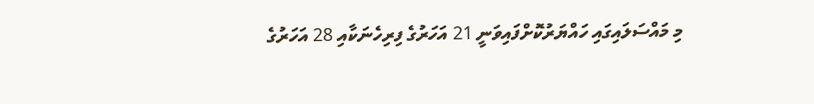މި މައްސަލައިގައި ހައްޔަރުކޮށްފައިވަނީ 21 އަހަރުގެ ފިރިހެނަކާއި 28 އަހަރުގެ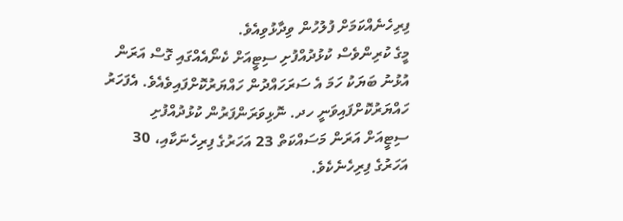ފިރިހެނެއްކަމަށް ފުލުހުން ވިދާޅުވިއެވެ.
މީގެ ކުރިންވެސް ކުޅުދުއްފުށި ސިޓީއަށް ކެނޯއެއްގައި ގޮސް އަރަން އުޅުނު ބަޔަކު ހަމަ އެ ސަރަހައްދުން ހައްޔަރުކޮށްފައިވެއެވެ. އެފަހަރު ހައްޔަރުކޮށްފައިވަނީ ހދ. ނޮޅިވަރަންފަރުން ކުޅުދުއްފުށި ސިޓީއަށް އަރަން މަސައްކަތް 23 އަހަރުގެ ފިރިހެނަކާއި، 30 އަހަރުގެ ފިރިހެނެކެވެ.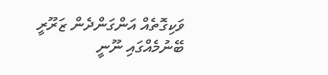ވަކިގޮތެއް އަންގަންދެން ޒަރޫރީ ބޭނުމެއްގައި ނޫނީ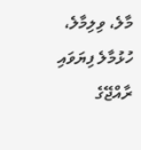މާލެ، ވިލިމާލެ، ހުޅުމާލެ ފިޔަވައި ރާއްޖޭގެ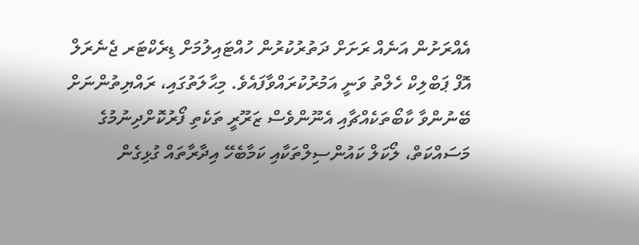އެއްރަށުން އަނެއް ރަށަށް ދަތުރުކުރުން ހުއްޓައިލުމަށް ޑިރެކްޓަރ ޖެނެރަލް އޮފް ޕަބްލިކް ހެލްތު ވަނީ އަމުރުކުރައްވާފައެވެ. މިޙާލަތުގައި، ރައްޔިތުންނަށް ބޭނުންވާ ކާބޯތަކެއްޗާއި އެނޫންވެސް ޒަރޫރީ ތަކެތި ފޯރުކޮށްދިނުމުގެ މަސައްކަތް، ލޯކަލް ކައުންސިލްތަކާއި ކަމާބެހޭ އިދާރާތައް ގުޅިގެން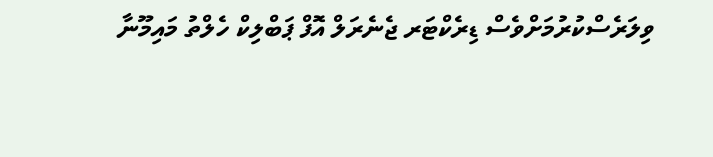ވިލަރެސްކުރުމަށްވެސް ޑިރެކްޓަރ ޖެނެރަލް އޮފް ޕަބްލިކް ހެލްތު މައިމޫނާ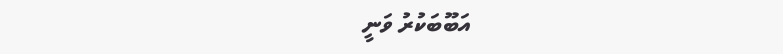އަބޫބަކުރު ވަނީ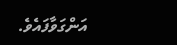އަންގަވާފައެވެ.